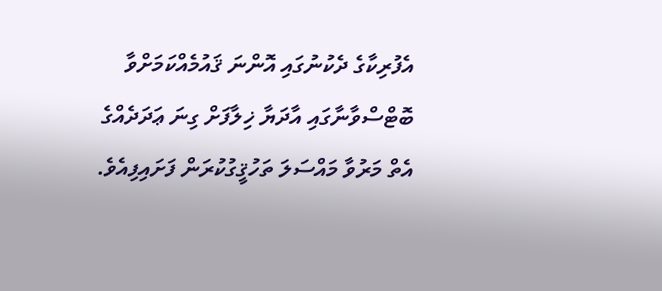އެފުރިކާގެ ދެކުނުގައި އޮންނަ ޤައުމެއްކަމަށްވާ ބޮޓްސްވާނާގައި އާދަޔާ ޚިލާފަށް ގިނަ ޢަދަދެއްގެ އެތް މަރުވާ މައްސަލަ ތަހުޤީގުކުރަން ފަށައިފިއެވެ.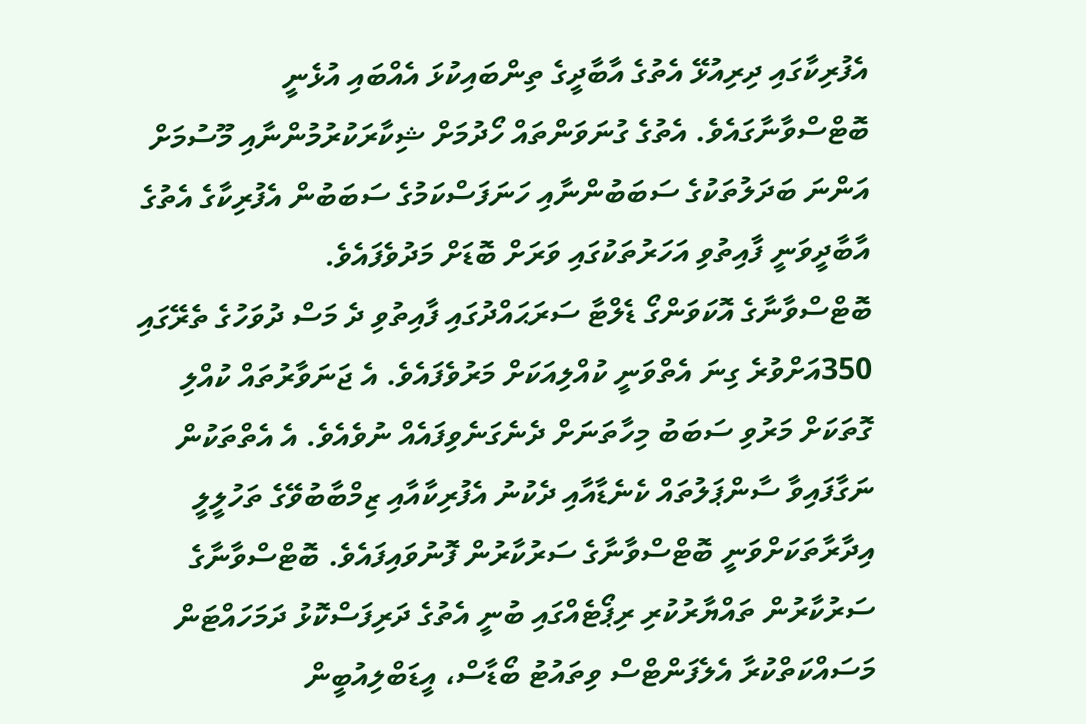އެފުރިކާގައި ދިރިއުޅޭ އެތުގެ އާބާދީގެ ތިންބައިކުޅަ އެއްބައި އުޅެނީ ބޮޓްސްވާނާގައެވެ. އެތުގެ ގުނަވަންތައް ހޯދުމަށް ޝިކާރަކުރުމުންނާއި މޫސުމަށް އަންނަ ބަދަލުތަކުގެ ސަބަބުންނާއި ހަނަފަސްކަމުގެ ސަބަބުން އެފުރިކާގެ އެތުގެ އާބާދީވަނީ ފާއިތުވި އަހަރުތަކުގައި ވަރަށް ބޮޑަށް މަދުވެފައެވެ.
ބޮޓްސްވާނާގެ އޮކަވަންގޯ ޑެލްޓާ ސަރަޙައްދުގައި ފާއިތުވި ދެ މަސް ދުވަހުގެ ތެރޭގައި 350އަށްވުރެ ގިނަ އެތްވަނީ ކުއްލިއަކަށް މަރުވެފައެވެ. އެ ޖަނަވާރުތައް ކުއްލި ގޮތަކަށް މަރުވި ސަބަބު މިހާތަނަށް ދެނެގަނެވިފައެއް ނުވެއެވެ. އެ އެތްތަކުން ނަގާފައިވާ ސާންޕަލުތައް ކެނެޑާއާއި ދެކުނު އެފުރިކާއާއި ޒިމްބާބުވޭގެ ތަހުލީލީ އިދާރާތަކަށްވަނީ ބޮޓްސްވާނާގެ ސަރުކާރުން ފޮނުވައިފައެވެ. ބޮޓްސްވާނާގެ ސަރުކާރުން ތައްޔާރުކުރި ރިޕޯޓެއްގައި ބުނީ އެތުގެ ދަރިފަސްކޮޅު ދަމަހައްޓަން މަސައްކަތްކުރާ އެލެފަންޓްސް ވިތައުޓު ބޯޑާސް، އީޑަބްލިއުބީން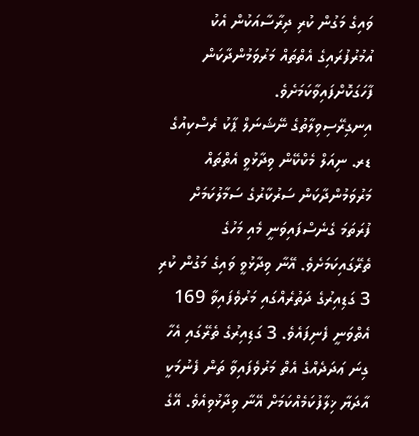ވައިގެ މަގުން ކުރި ދިރާސާއަކުން އެކު އުމުރުފުރައިގެ އެތްތައް މަރުވަމުންދާކަން ފާހަގަކޮށްފައިވާކަމަށެވެ.
އިނގިރޭސިވިލާތުގެ ނޭޝަނަލް ޕާކު ރެސްކިއުގެ ޑރ. ނިއަލް މެކްކޭން ވިދާޅުވީ އެތްތައް މަރުވަމުންދާކަން ސަރުކާރުގެ ސަމާލުކަމަށް ފުރަތަމަ ގެނެސްފައިވަނީ މެއި މަހުގެ ތެރޭގައިކަމަށެވެ. އޭނާ ވިދާޅުވީ ވައިގެ މަގުން ކުރި 3 ގަޑިއިރުގެ ދަތުރެއްގައި މަރުވެފައިވާ 169 އެތްވަނީ ފެނިފައެވެ. 3 ގަޑިއިރުގެ ތެރޭގައި އެހާ ގިނަ ޢަދަދެއްގެ އެތް މަރުވެފައިވާ ތަން ފެނުމަކީ އާދަޔާ ޚިލާފުކަމެއްކަމަށް އޭނާ ވިދާޅުވިއެވެ. އޭގެ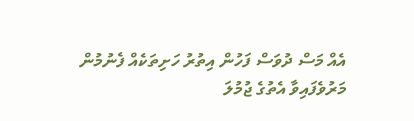އެއް މަސް ދުވަސް ފަހުން އިތުރު ހަށިތަކެއް ފެނުމުން މަރުވެފައިވާ އެތުގެ ޖުމުލަ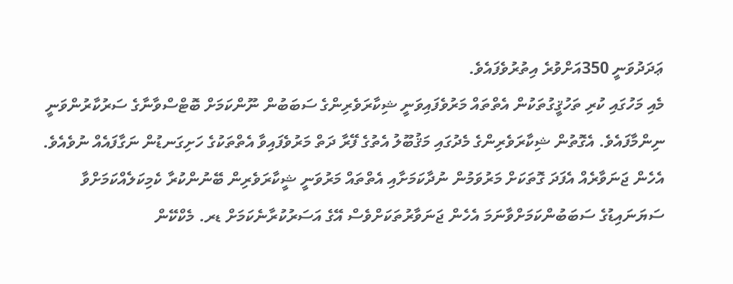ޢަދަދުވަނީ 350އަށްވުރެ އިތުރުވެފައެވެ.
މެއި މަހުގައި ކުރި ތަހުޤީގުތަކުން އެތްތައް މަރުވެފައިވަނީ ޝިކާރަވެރިންގެ ސަބަބުން ނޫންކަމަށް ބޮޓްސްވާނާގެ ސަރުކާރުންވަނީ ނިންމާފައެވެ. އެގޮތުން ޝިކާރަވެރިންގެ މެދުގައި މަޤުބޫލު އެތުގެ ފޭރާ ދަތް މަރުވެފައިވާ އެތްތަކުގެ ހަށިގަނޑުން ނަގާފައެއް ނުވެއެވެ. އެހެން ޖަނަވާރެއް އެފަދަ ގޮތަކަށް މަރުވަމުން ނުދާކަމަށާއި އެތްތައް މަރުވަނީ ޝީކާރަވެރިން ބޭނުންކުރާ ކެމިކަލެއްކަމަށްވާ ސަޔަނައިޑުގެ ސަބަބުންކަމަށްވާނަމަ އެހެން ޖަނަވާރުތަކަށްވެސް އޭގެ އަސަރުކުރާނެކަމަށް ޑރ. މެކްކޭން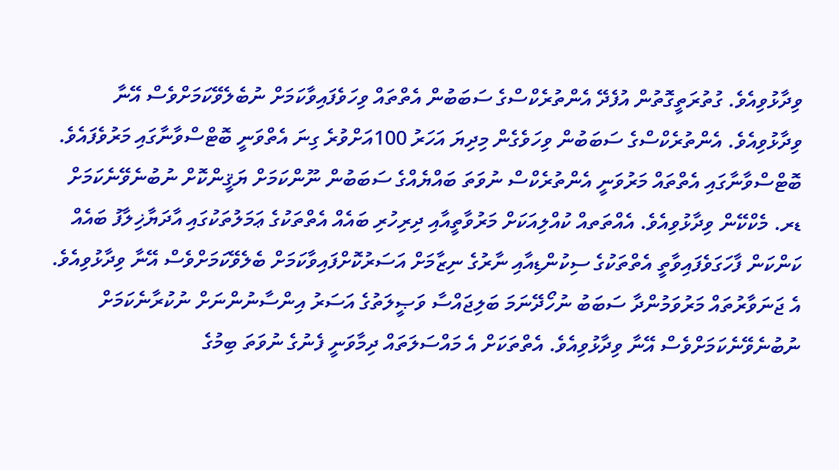ވިދާޅުވިއެވެ. ގުތުރަތީގޮތުން އުފެދޭ އެންތުރެކްސްގެ ސަބަބުން އެތްތައް ވިހަވެފައިވާކަމަށް ނުބެލެވޭކަމަށްވެސް އޭނާ ވިދާޅުވިއެވެ. އެންތުރެކްސްގެ ސަބަބުން ވިހަވެގެން މިދިޔަ އަހަރު 100އަށްވުރެ ގިނަ އެތްވަނީ ބޮޓްސްވާނާގައި މަރުވެފައެވެ.
ބޮޓްސްވާނާގައި އެތްތައް މަރުވަނީ އެންތުރެކްސް ނުވަތަ ބައްޔެއްގެ ސަބަބުން ނޫންކަމަށް ޔަޤީންކޮށް ނުބުނެވޭނެކަމަށް ޑރ. މެކްކޭން ވިދާޅުވިއެވެ. އެއްތަތއް ކުއްލިއަކަށް މަރުވާތީއާއި ދިރިހުރި ބައެއް އެތްތަކުގެ ޢަމަލުތަކުގައި އާދަޔާޚިލާފު ބައެއް ކަންކަން ފާހަގަވެފައިވާތީ އެތްތަކުގެ ސިކުންޑިއާއި ނާރުގެ ނިޒާމަށް އަސަރުކޮށްފައިވާކަމަށް ބެލެވޭކަމަށްވެސް އޭނާ ވިދާޅުވިއެވެ. އެ ޖަނަވާރުތައް މަރުވަމުންދާ ސަބަބު ނުހޯދޭނަމަ ބަލިޖައްސާ ވަޞީލަތުގެ އަސަރު އިންސާނުންނަށް ނުކުރާނެކަމަށް ނުބުނެވޭނެކަމަށްވެސް އޭނާ ވިދާޅުވިއެވެ. އެތްތަކަށް އެ މައްސަލަތައް ދިމާވަނީ ފެނުގެ ނުވަތަ ބިމުގެ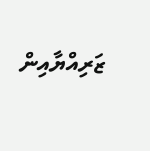ޒަރިއްޔާއިން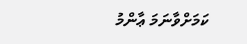ކަމަށްވާނަމަ ޢާންމު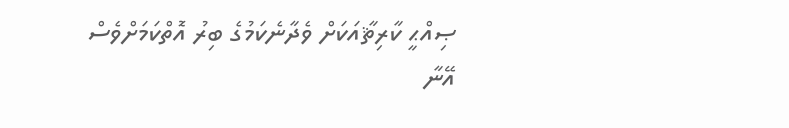ޞިއްޙީ ކާރިޘާއަކަށް ވެދާނެކަމުގެ ބިރު އޮތްކަމަށްވެސް އޭނާ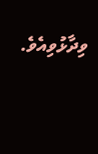ވިދާޅުވިއެވެ.